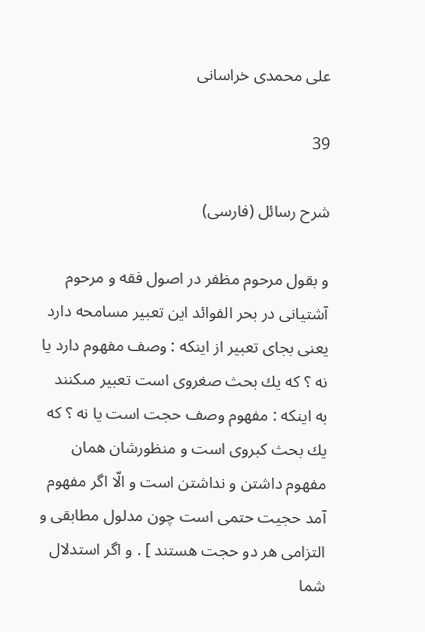على محمدى خراسانى

39

شرح رسائل (فارسى)

و بقول مرحوم مظفر در اصول فقه و مرحوم آشتيانى در بحر الفوائد اين تعبير مسامحه دارد يعنى بجاى تعبير از اينكه : وصف مفهوم دارد يا نه ؟ كه يك بحث صغروى است تعبير مىكنند به اينكه : مفهوم وصف حجت است يا نه ؟ كه يك بحث كبروى است و منظورشان همان مفهوم داشتن و نداشتن است و الّا اگر مفهوم آمد حجيت حتمى است چون مدلول مطابقى و التزامى هر دو حجت هستند ] . و اگر استدلال شما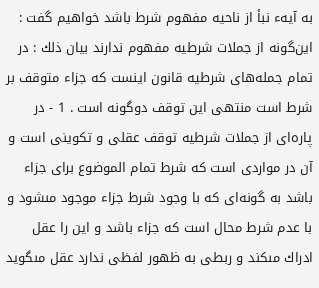به آيهء نبأ از ناحيه مفهوم شرط باشد خواهيم گفت : اين‌گونه از جملات شرطيه مفهوم ندارند بيان ذلك : در تمام جمله‌هاى شرطيه قانون اينست كه جزاء متوقف بر شرط است منتهى اين توقف دوگونه است . 1 - در پاره‌اى از جملات شرطيه توقف عقلى و تكوينى است و آن در مواردى است كه شرط تمام الموضوع براى جزاء باشد به گونه‌اى كه با وجود شرط جزاء موجود مىشود و با عدم شرط محال است كه جزاء باشد و اين را عقل ادراك مىكند و ربطى به ظهور لفظى ندارد عقل مىگويد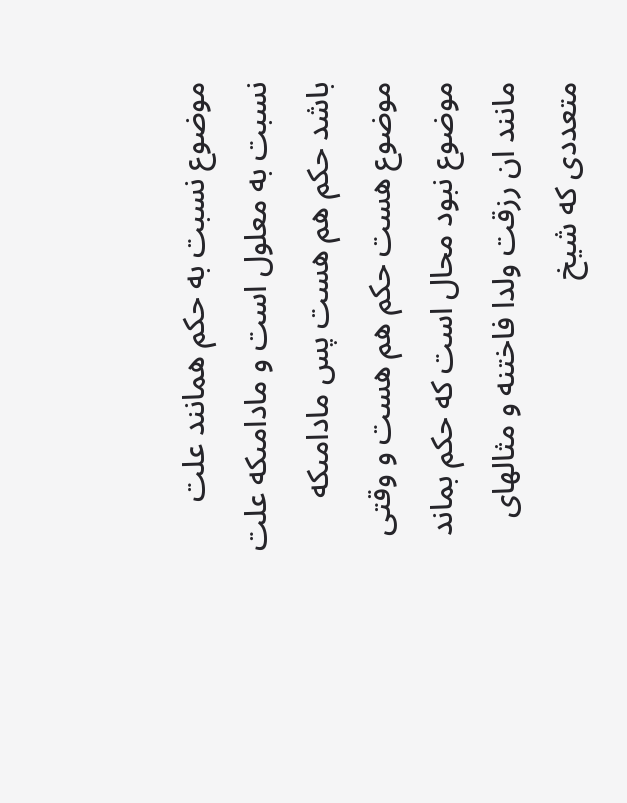موضوع نسبت به حكم همانند علت نسبت به معلول است و مادامىكه علت باشد حكم هم هست پس مادامىكه موضوع هست حكم هم هست و وقتى موضوع نبود محال است كه حكم بماند مانند ان رزقت ولدا فاختنه و مثالهاى متعددى كه شيخ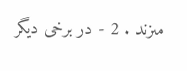مىزند . 2 - در برخى ديگر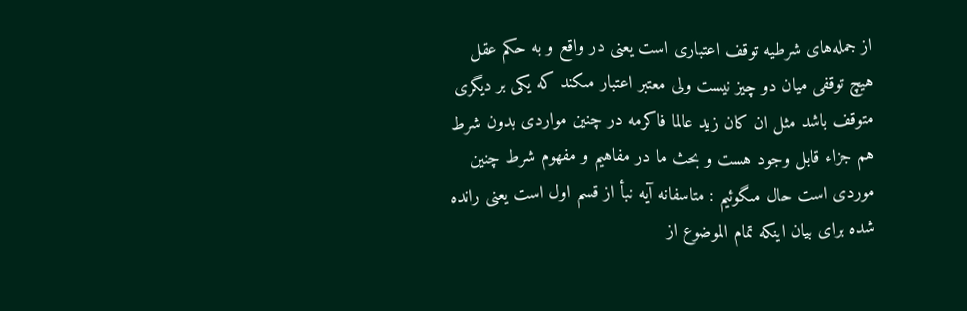از جمله‌هاى شرطيه توقف اعتبارى است يعنى در واقع و به حكم عقل هيچ توقفى ميان دو چيز نيست ولى معتبر اعتبار مىكند كه يكى بر ديگرى متوقف باشد مثل ان كان زيد عالما فاكرمه در چنين مواردى بدون شرط هم جزاء قابل وجود هست و بحث ما در مفاهيم و مفهوم شرط چنين موردى است حال مىگوئيم : متاسفانه آيه نبأ از قسم اول است يعنى رانده شده براى بيان اينكه تمام الموضوع از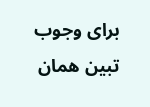براى وجوب تبين همان